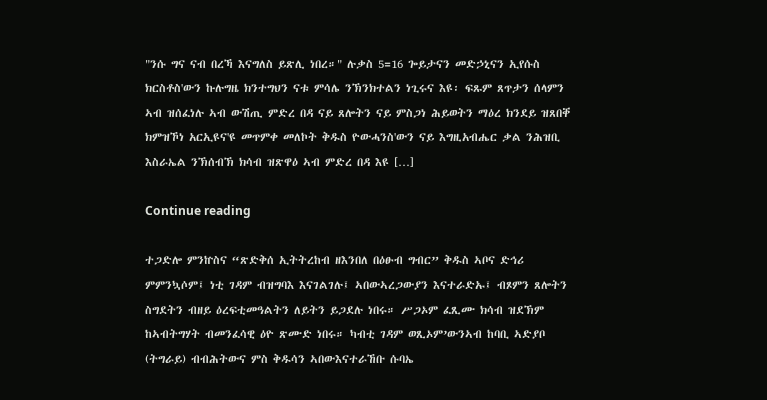"ንሱ ግና ናብ በረኻ እናግለስ ይጽሊ ነበረ።" ሉቃስ 5=16 ጐይታናን መድኃኒናን ኢየሱስ ክርስቶስ'ውን ኩሉግዜ ክንተግህን ናቱ ምሳሌ ንኽንክተልን ነጊሩና እዩ፡ ፍጹም ጸጥታን ሰላምን ኣብ ዝሰፈነሉ ኣብ ውሽጢ ምድረ በዳ ናይ ጸሎትን ናይ ምስጋነ ሕይወትን ማዕረ ክንደይ ዝጸበቐ ክምዝኾነ አርኢዩና'ዩ መጥምቀ መለኮት ቅዱስ ዮውሓንስ'ውን ናይ እግዚአብሔር ቃል ንሕዝቢ እስራኤል ንኽሰብኽ ክሳብ ዝጽዋዕ ኣብ ምድረ በዳ እዩ […]

Continue reading

ተጋድሎ ምንኵስና “ጽድቅሰ ኢትትረከብ ዘእንበለ በዕፁብ ግብር” ቅዱስ ኣቦና ድኅሪ ምምንኳሶም፤ ነቲ ገዳም ብዝግባእ እናገልገሉ፤ ኣበውኣረጋውያን እናተራድኡ፤ ብጾምን ጸሎትን ስግደትን ብዘይ ዕረፍቲመዓልትን ለይትን ይጋደሉ ነበሩ። ሥጋኦም ፈጺሙ ክሳብ ዝደኽም ከኣብትግሃት ብመንፈሳዊ ዕዮ ጽሙድ ነበሩ። ካብቲ ገዳም ወጺኦም’ውንኣብ ከባቢ ኣድያቦ (ትግራይ) ብብሕትውና ምስ ቅዱሳን ኣበውእናተራኸቡ ሱባኤ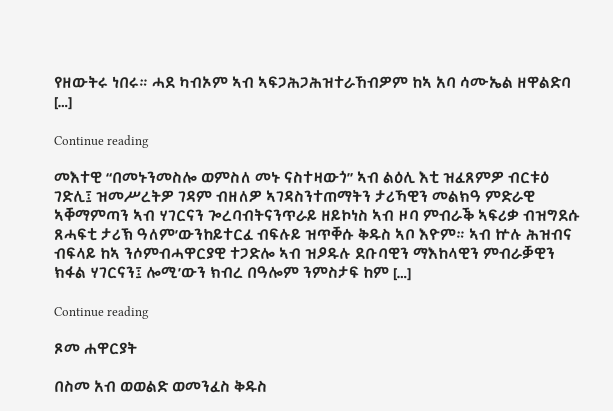የዘውትሩ ነበሩ። ሓደ ካብኦም ኣብ ኣፍጋሕጋሕዝተራኸብዎም ከኣ አባ ሳሙኤል ዘዋልድባ […]

Continue reading

መእተዊ “በመኑንመስሎ ወምስለ መኑ ናስተዛውጎ” ኣብ ልዕሊ እቲ ዝፈጸምዎ ብርቱዕ ገድሊ፤ ዝመሥረትዎ ገዳም ብዘለዎ ኣገዳስንተጠማትን ታሪኻዊን መልክዓ ምድራዊ ኣቐማምጣን ኣብ ሃገርናን ጐረባብትናንጥራይ ዘይኮነስ ኣብ ዞባ ምብራቕ ኣፍሪቃ ብዝግደሱ ጸሓፍቲ ታሪኽ ዓለም’ውንከይተርፈ ብፍሉይ ዝጥቐሱ ቅዱስ ኣቦ እዮም። ኣብ ኵሉ ሕዝብና ብፍላይ ከኣ ንሶምብሓዋርያዊ ተጋድሎ ኣብ ዝዖዱሉ ደቡባዊን ማእከላዊን ምብራቓዊን ክፋል ሃገርናን፤ ሎሚ’ውን ክብረ በዓሎም ንምስታፍ ከም […]

Continue reading

ጾመ ሐዋርያት

በስመ አብ ወወልድ ወመንፈስ ቅዱስ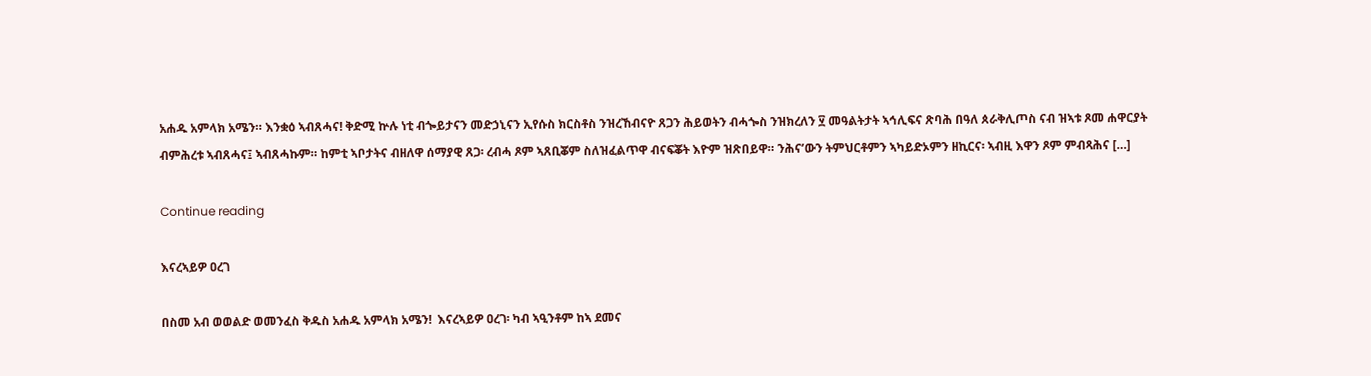አሐዱ አምላክ አሜን። እንቋዕ ኣብጸሓና! ቅድሚ ኵሉ ነቲ ብጐይታናን መድኃኒናን ኢየሱስ ክርስቶስ ንዝረኸብናዮ ጸጋን ሕይወትን ብሓጐስ ንዝክረለን ፶ መዓልትታት ኣኅሊፍና ጽባሕ በዓለ ጰራቅሊጦስ ናብ ዝኣቱ ጾመ ሐዋርያት ብምሕረቱ ኣብጸሓና፤ ኣብጸሓኩም። ከምቲ ኣቦታትና ብዘለዋ ሰማያዊ ጸጋ፡ ረብሓ ጾም ኣጸቢቖም ስለዝፈልጥዋ ብናፍቖት እዮም ዝጽበይዋ። ንሕና’ውን ትምህርቶምን ኣካይድኦምን ዘኪርና፡ ኣብዚ እዋን ጾም ምብጻሕና […]

Continue reading

እናረኣይዎ ዐረገ

በስመ አብ ወወልድ ወመንፈስ ቅዱስ አሐዱ አምላክ አሜን!  እናረኣይዎ ዐረገ፡ ካብ ኣዒንቶም ከኣ ደመና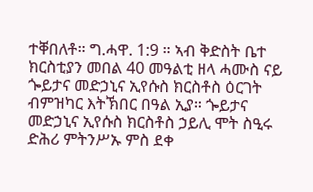ተቐበለቶ። ግ.ሓዋ. 1:9 ። ኣብ ቅድስት ቤተ ክርስቲያን መበል 40 መዓልቲ ዘላ ሓሙስ ናይ ጐይታና መድኃኒና ኢየሱስ ክርስቶስ ዕርገት ብምዝካር እትኽበር በዓል ኢያ። ጐይታና መድኃኒና ኢየሱስ ክርስቶስ ኃይሊ ሞት ስዒሩ ድሕሪ ምትንሥኡ ምስ ደቀ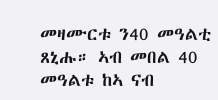መዛሙርቱ ን40 መዓልቲ ጸኒሑ። ኣብ መበል 40 መዓልቱ ከኣ ናብ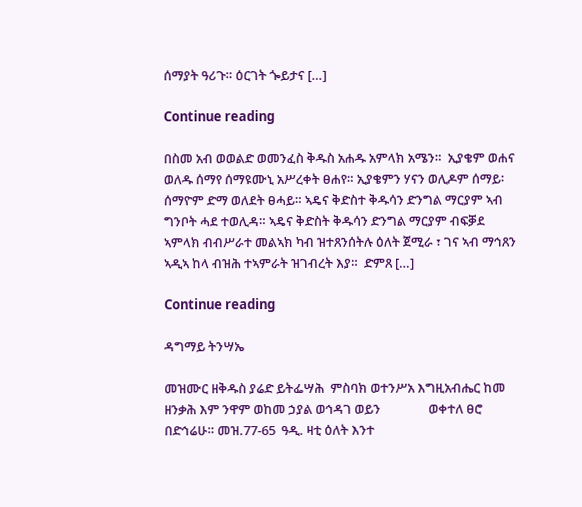ሰማያት ዓሪጉ። ዕርገት ጐይታና […]

Continue reading

በስመ አብ ወወልድ ወመንፈስ ቅዱስ አሐዱ አምላክ አሜን።  ኢያቄም ወሐና ወለዱ ሰማየ ሰማዩሙኒ አሥረቀት ፀሐየ። ኢያቄምን ሃናን ወሊዶም ሰማይ፡ ሰማዮም ድማ ወለደት ፀሓይ። ኣዴና ቅድስተ ቅዱሳን ድንግል ማርያም ኣብ ግንቦት ሓደ ተወሊዳ። ኣዴና ቅድስት ቅዱሳን ድንግል ማርያም ብፍቓደ ኣምላክ ብብሥራተ መልኣክ ካብ ዝተጸንሰትሉ ዕለት ጀሚራ ፣ ገና ኣብ ማኅጸን ኣዲኣ ከላ ብዝሕ ተኣምራት ዝገብረት እያ።  ድምጸ […]

Continue reading

ዳግማይ ትንሣኤ

መዝሙር ዘቅዱስ ያሬድ ይትፌሣሕ  ምስባክ ወተንሥአ እግዚአብሔር ከመ ዘንቃሕ እም ንዋም ወከመ ኃያል ወኅዳገ ወይን                ወቀተለ ፀሮ በድኅሬሁ። መዝ.77-65  ዓዲ. ዛቲ ዕለት እንተ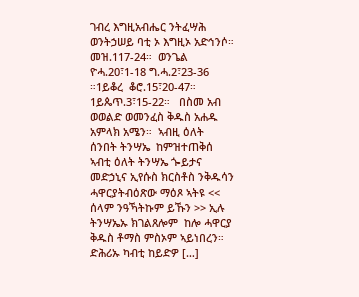ገብረ እግዚአብሔር ንትፈሣሕ ወንትኃሠይ ባቲ ኦ እግዚኦ አድኅንሶ። መዝ.117-24።  ወንጌል ዮሓ.20፣1-18 ግ.ሓ.2፣23-36 ።1ይቆረ  ቆሮ.15፣20-47። 1ይጴጥ.3፣15-22።   በስመ አብ ወወልድ ወመንፈስ ቅዱስ አሐዱ አምላክ አሜን።  ኣብዚ ዕለት  ሰንበት ትንሣኤ  ከምዝተጠቅሰ ኣብቲ ዕለት ትንሣኤ ጐይታና መድኃኒና ኢየሱስ ክርስቶስ ንቅዱሳን ሓዋርያትብዕጽው ማዕጾ ኣትዩ << ሰላም ንዓኻትኩም ይኹን >> ኢሉ ትንሣኤኡ ክገልጸሎም  ከሎ ሓዋርያ ቅዱስ ቶማስ ምስኦም ኣይነበረን። ድሕሪኡ ካብቲ ከይድዎ […]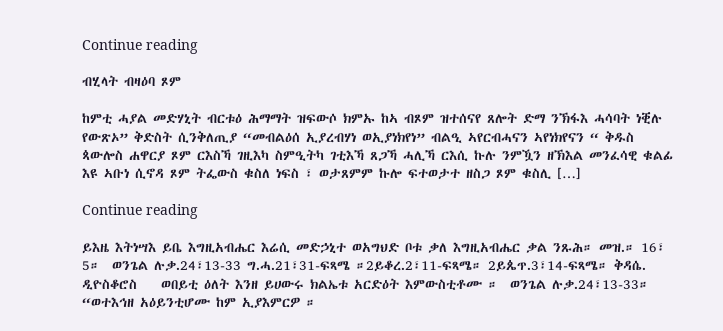Continue reading

ብሂላት ብዛዕባ ጾም

ከምቲ ሓያል መድሃኒት ብርቱዕ ሕማማት ዝፍውሶ ክምኡ ከኣ ብጾም ዝተሰናየ ጸሎት ድማ ንኽፋእ ሓሳባት ነቒሉ የውጽኦ” ቅድስት ሲንቅለጢያ “መብልዕሰ ኢያረብሃነ ወኢያነክየነ” ብልዒ ኣየርብሓናን ኣየነክየናን “ ቅዱስ ጳውሎስ ሐዋርያ ጾም ርእስኻ ገዚእካ ስምዒትካ ገቲእኻ ጸጋኻ ሓሊኻ ርእሲ ኩሉ ንምዃን ዘኽእል መንፈሳዊ ቁልፊ እዩ ኣቡነ ሲኖዳ ጾም ትፌውስ ቁስለ ነፍስ ፣ ወታጸምም ኩሎ ፍተወታተ ዘስጋ ጾም ቁስሊ […]

Continue reading

ይእዜ እትነሣእ ይቤ እግዚአብሔር እሬሲ መድኃኒተ ወአግህድ ቦቱ ቃለ እግዚአብሔር ቃል ንጹሕ። መዝ.። 16፣ 5።  ወንጌል ሉቃ.24፣13-33 ግ.ሓ.21፣31-ፍጻሜ ።2ይቆረ.2፣11-ፍጻሜ። 2ይጴጥ.3፣14-ፍጻሜ። ቅዳሴ. ዲዮስቆሮስ    ወበይቲ ዕለት እንዘ ይሀውሩ ክልኤቱ አርድዕት እምውስቲቶሙ ።  ወንጌል ሉቃ.24፣13-33።   “ወተእኅዘ አዕይንቲሆሙ ከም ኢያእምርዎ ።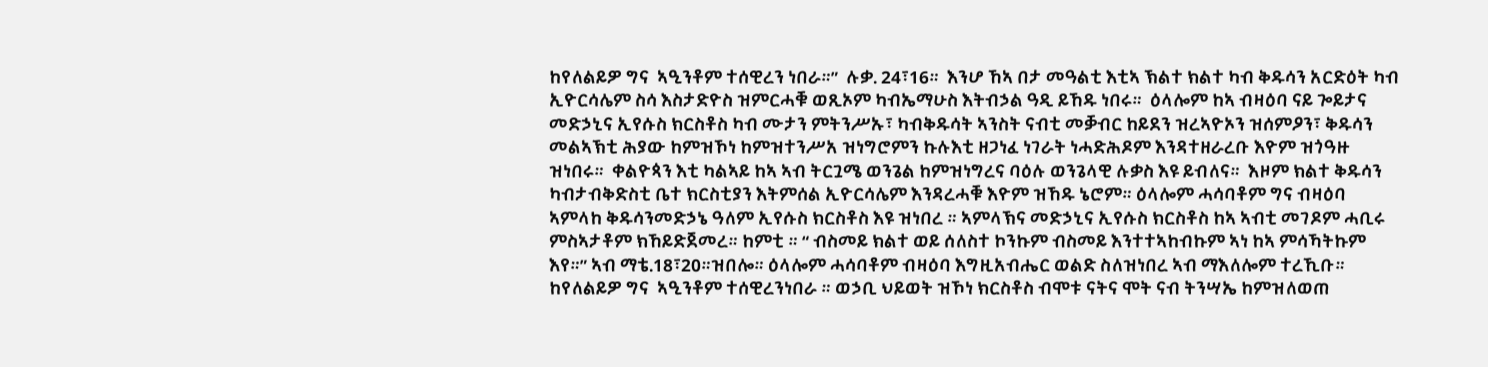ከየለልይዎ ግና  ኣዒንቶም ተሰዊረን ነበራ።”  ሉቃ. 24፣16።  እንሆ ኸኣ በታ መዓልቲ እቲኣ ኽልተ ክልተ ካብ ቅዱሳን አርድዕት ካብ ኢዮርሳሌም ስሳ እስታድዮስ ዝምርሓቑ ወጺኦም ካብኤማሁስ እትብኃል ዓዲ ይኸዱ ነበሩ።  ዕላሎም ከኣ ብዛዕባ ናይ ጐይታና መድኃኒና ኢየሱስ ክርስቶስ ካብ ሙታን ምትንሥኡ፣ ካብቅዱሳት ኣንስት ናብቲ መቓብር ከይደን ዝረኣዮኦን ዝሰምዖን፣ ቅዱሳን መልኣኽቲ ሕያው ከምዝኾነ ከምዝተንሥአ ዝነግሮምን ኩሉእቲ ዘጋነፈ ነገራት ነሓድሕዶም እንዳተዘራረቡ እዮም ዝጎዓዙ  ዝነበሩ።  ቀልዮጳን እቲ ካልኣይ ከኣ ኣብ ትርጓሜ ወንጌል ከምዝነግረና ባዕሉ ወንጌላዊ ሉቃስ እዩ ይብለና።  እዞም ክልተ ቅዱሳን ካብታብቅድስቲ ቤተ ክርስቲያን እትምሰል ኢዮርሳሌም እንዳረሓቑ እዮም ዝኸዱ ኔሮም። ዕላሎም ሓሳባቶም ግና ብዛዕባ ኣምላከ ቅዱሳንመድኃኔ ዓለም ኢየሱስ ክርስቶስ እዩ ዝነበረ ። ኣምላኽና መድኃኒና ኢየሱስ ክርስቶስ ከኣ ኣብቲ መገዶም ሓቢሩ ምስኣታቶም ክኸይድጀመረ። ከምቲ ። “ ብስመይ ክልተ ወይ ሰለስተ ኮንኩም ብስመይ እንተተኣከብኩም ኣነ ከኣ ምሳኻትኩም እየ።” ኣብ ማቴ.18፣20።ዝበሎ። ዕላሎም ሓሳባቶም ብዛዕባ እግዚአብሔር ወልድ ስለዝነበረ ኣብ ማእለሎም ተረኺቡ።  ከየለልይዎ ግና  ኣዒንቶም ተሰዊረንነበራ ። ወኃቢ ህይወት ዝኾነ ክርስቶስ ብሞቱ ናትና ሞት ናብ ትንሣኤ ከምዝለወጠ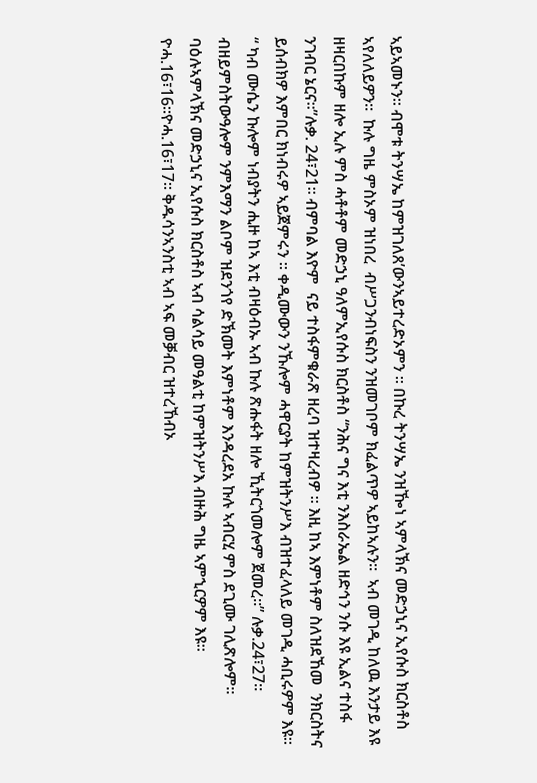ኣይኣመኑን። ብሞቱ ትንሣኤ ከምዝገለጸ’ውንኣይተረድኦምን ። በኩረ ትንሣኤ ንዝዀነ ኣምላኽና መድኃኒና ኢየሱስ ክርስቶስ ኣየለለይዎን።  ኩሉ ግዜ ምስኦም ዝነበረ  ብሥጋንብነፍስን ንዝመገቦም ክፈልጥዎ ኣይከኣሉን።  ኣብ መገዲ ከለዉ እንታይ እዩ ዘዛርበኩም ዘሎ ኢሉ ምስ ሓቶቶም መድኃኒ ዓለምኢየሱስ ክርስቶስ “ንሕና ግና እቲ ንእስራኤል ዘድኅን ንሱ እዩ ኢልና ተስፋ ንገብር ኔርና።”ሉቃ. 24፣21። ብምባል እዮም  ናይ ተስፋምቁራጽ ዘረባ ዝተዛረብዎ ። እዚ ከኣ እምነቶም ስለዝደኸመ  ንክርስትና ይሰብክዎ እምበር ክነብሩዎ ኣይጀምሩን ። ቀዲሙውን ንኹሎም ሓዋርያት ከምዝትንሥእ ብዝተፈላለይ መገዲ ሓቢሩዎም እዩ።  “ ካብ ሙሴን ኩሎም ነብያትን ሒዙ ከኣ እቲ ብዛዕብኡ ኣብ ኩሉ ጽሑፋት ዘሎ ኺትርጎመሎም ጀመረ።” ሉቃ.24፣27። ብዘይምስትውዓሎም ንምእማን ልቦም ዝደንጎየ ድኽመት እምነቶም እንዳረደአ ኩሉ ኣብርሂ ምስ ደጊሙ ገሊጽሎም።  ባዕሉኣምላኽና መድኃኒና ኢየሱስ ክርስቶስ ኣብ ሳልሳይ መዓልቲ ከምዝትንሥእ ብዙሕ ግዜ ኣምኂርዎም እዩ። ዮሓ.16፣16።ዮሓ.16፣17። ቅዱሳንኣንስቲ ኣብ ኣፍ መቓብር ዝተረኸብኦ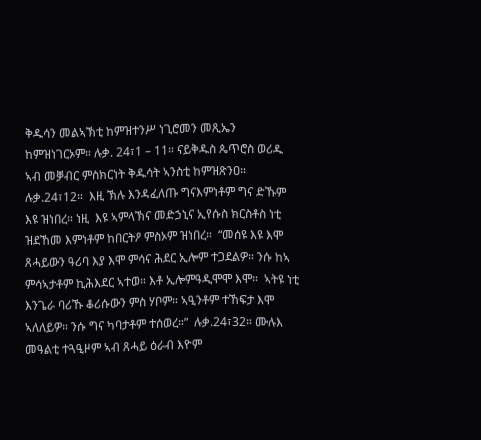ቅዱሳን መልኣኽቲ ከምዝተንሥ ነጊሮመን መጺኤን ከምዝነገርኦም። ሉቃ. 24፣1 – 11። ናይቅዱስ ጴጥሮስ ወሪዱ ኣብ መቓብር ምስክርነት ቅዱሳት ኣንስቲ ከምዝጽንዐ። ሉቃ.24፣12።  እዚ ኽሉ እንዳፈለጡ ግናእምነቶም ግና ድኹም እዩ ዝነበረ። ነዚ  እዩ ኣምላኽና መድኃኒና ኢየሱስ ክርስቶስ ነቲ ዝደኸመ እምነቶም ከበርትዖ ምስኦም ዝነበረ።  “መሰዩ እዩ እሞ ጸሓይውን ዓሪባ እያ እሞ ምሳና ሕደር ኢሎም ተጋደልዎ። ንሱ ከኣ ምሳኣታቶም ኪሕእደር ኣተወ። እቶ ኢሎምዓዲሞሞ እሞ።  ኣትዩ ነቲ እንጌራ ባሪኹ ቆሪሱውን ምስ ሃቦም። ኣዒንቶም ተኸፍታ እሞ ኣለለይዎ። ንሱ ግና ካባታቶም ተሰወረ።”  ሉቃ.24፣32። ሙሉእ መዓልቲ ተጓዒዞም ኣብ ጸሓይ ዕራብ እዮም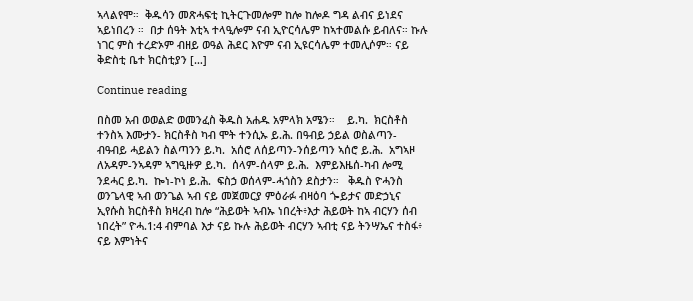ኣላልየሞ።  ቅዱሳን መጽሓፍቲ ኪትርጉመሎም ከሎ ከሎዶ ግዳ ልብና ይነደና ኣይነበረን ።  በታ ሰዓት እቲኣ ተላዒሎም ናብ ኢዮርሳሌም ከኣተመልሱ ይብለና። ኩሉ ነገር ምስ ተረድኦም ብዘይ ወዓል ሕደር እዮም ናብ ኢዩርሳሌም ተመሊሶም። ናይ ቅድስቲ ቤተ ክርስቲያን […]

Continue reading

በስመ አብ ወወልድ ወመንፈስ ቅዱስ አሐዱ አምላክ አሜን።    ይ.ካ.  ክርስቶስ ተንስኣ እሙታን- ክርስቶስ ካብ ሞት ተንሲኡ ይ.ሕ. በዓብይ ኃይል ወስልጣን- ብዓብይ ሓይልን ስልጣንን ይ.ካ.  አሰሮ ለሰይጣን-ንሰይጣን ኣሰሮ ይ.ሕ.  አግኣዞ ለአዳም-ንኣዳም ኣግዒዙዎ ይ.ካ.  ሰላም-ሰላም ይ.ሕ.  እምይእዜሰ-ካብ ሎሚ ንደሓር ይ.ካ.  ኰነ-ኮነ ይ.ሕ.  ፍስኃ ወሰላም-ሓጎስን ደስታን።   ቅዱስ ዮሓንስ ወንጌላዊ ኣብ ወንጌል ኣብ ናይ መጀመርያ ምዕራፉ ብዛዕባ ጐይታና መድኃኒና ኢየሱስ ክርስቶስ ክዛረብ ከሎ “ሕይወት ኣብኡ ነበረት፥እታ ሕይወት ከኣ ብርሃን ሰብ ነበረት” ዮሓ.1:4 ብምባል እታ ናይ ኩሉ ሕይወት ብርሃን ኣብቲ ናይ ትንሣኤና ተስፋ፥ ናይ እምነትና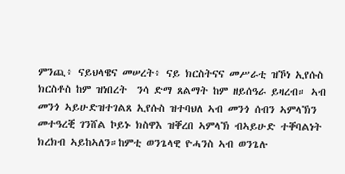ምንጪ፥ ናይህላዌና መሠረት፥ ናይ ክርስትናና መሥራቲ ዝኾነ ኢየሱስ ክርስቶስ ከም ዝነበረት  ንሳ ድማ ጸልማት ከም ዘይሰዓራ ይዛረብ። ኣብ መንጎ ኣይሁድዝተገልጸ ኢየሱስ ዝተባህለ ኣብ መንጎ ሰብን ኣምላኽን መተዓረቒ ገንሸል ኮይኑ ክስዋእ ዝቐረበ ኣምላኽ ብኣይሁድ ተቐባልነት ክረክብ ኣይከኣለን።ከምቲ ወንጌላዊ ዮሓንስ ኣብ ወንጌሉ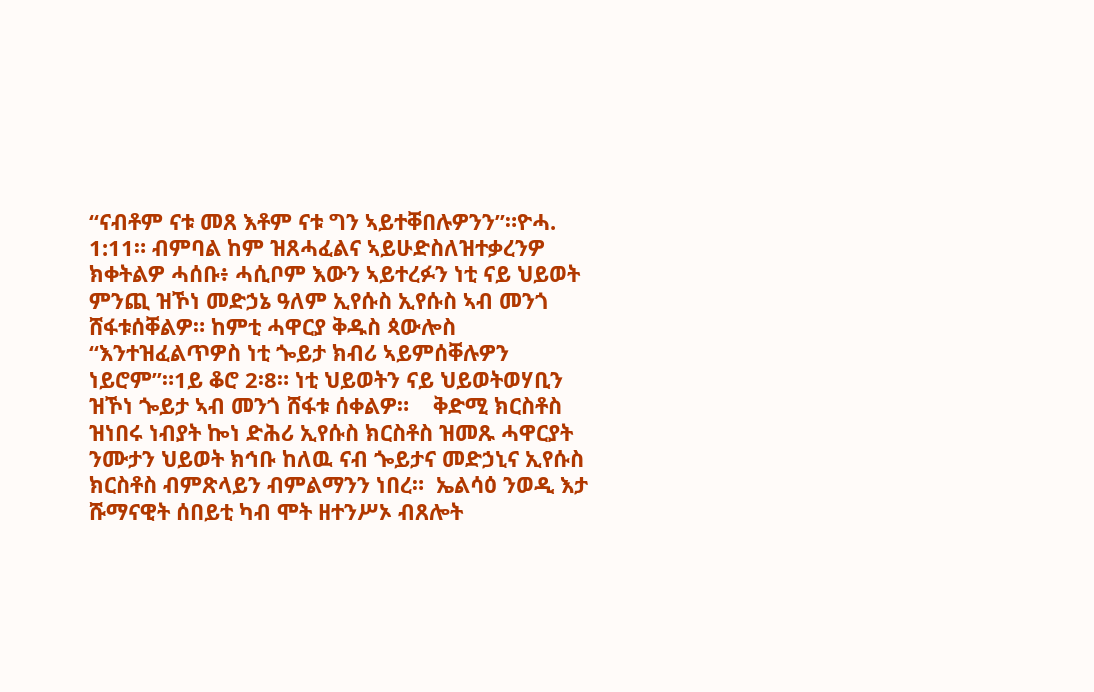“ናብቶም ናቱ መጸ እቶም ናቱ ግን ኣይተቐበሉዎንን”።ዮሓ. 1:11። ብምባል ከም ዝጸሓፈልና ኣይሁድስለዝተቃረንዎ ክቀትልዎ ሓሰቡ፥ ሓሲቦም እውን ኣይተረፉን ነቲ ናይ ህይወት ምንጪ ዝኾነ መድኃኔ ዓለም ኢየሱስ ኢየሱስ ኣብ መንጎ ሸፋቱሰቐልዎ። ከምቲ ሓዋርያ ቅዱስ ጳውሎስ  “እንተዝፈልጥዎስ ነቲ ጐይታ ክብሪ ኣይምሰቐሉዎን ነይሮም”።1ይ ቆሮ 2፡8። ነቲ ህይወትን ናይ ህይወትወሃቢን ዝኾነ ጐይታ ኣብ መንጎ ሸፋቱ ሰቀልዎ።    ቅድሚ ክርስቶስ ዝነበሩ ነብያት ኰነ ድሕሪ ኢየሱስ ክርስቶስ ዝመጹ ሓዋርያት ንሙታን ህይወት ክኅቡ ከለዉ ናብ ጐይታና መድኃኒና ኢየሱስ ክርስቶስ ብምጽላይን ብምልማንን ነበረ።  ኤልሳዕ ንወዲ እታ ሹማናዊት ሰበይቲ ካብ ሞት ዘተንሥኦ ብጸሎት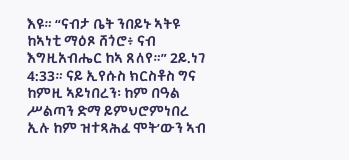እዩ። “ናብታ ቤት ንበይኑ ኣትዩ ከኣነቲ ማዕጾ ሸጎሮ፥ ናብ እግዚአብሔር ከኣ ጸለየ።” 2ይ.ነገ 4:33። ናይ ኢየሱስ ክርስቶስ ግና ከምዚ ኣይነበረን፡ ከም በዓል ሥልጣን ድማ ይምህሮምነበረ ኢሉ ከም ዝተጻሕፈ ሞት’ውን ኣብ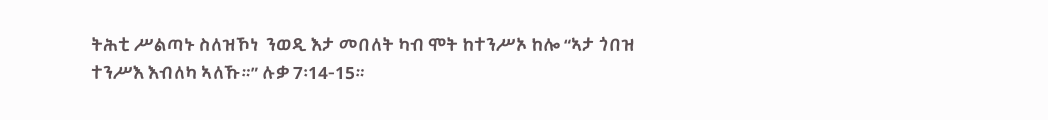ትሕቲ ሥልጣኑ ስለዝኾነ  ንወዲ እታ መበለት ካብ ሞት ከተንሥኦ ከሎ “ኣታ ጎበዝ ተንሥእ እብለካ ኣለኹ።” ሉቃ 7፡14-15።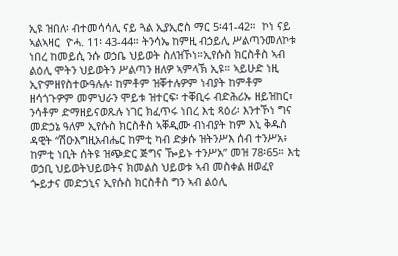ኢዩ ዝበለ፡ ብተመሳሳሊ ናይ ጓል ኢያኢሮስ ማር 5፡41-42።  ኮነ ናይ ኣልኣዛር  ዮሓ. 11፡ 43-44። ትንሳኤ ከምዚ ብኃይሊ ሥልጣንመለኮቱ ነበረ ከመይሲ ንሱ ወኃቤ ህይወት ስለዝኾነ።ኢየሱስ ክርስቶስ ኣብ ልዕሊ ሞትን ህይወትን ሥልጣን ዘለዎ ኣምላኽ ኢዩ። ኣይሁድ ነዚ ኢዮምዘየስተውዓሉሉ፡ ከምቶም ዝቐተሉዎም ነብያት ከምቶም ዘሳጎጉዎም መምህራን ሞይቱ ዝተርፍ፡ ተቐቢሩ ብድሕሪኡ ዘይዝከር፣ ንሳቶም ድማዘይናወጹሉ ነገር ክፈጥሩ ነበረ እቲ ጻዕሪ፡ እንተኾነ ግና መድኃኔ ዓለም ኢየሱስ ክርስቶስ ኣቐዲሙ ብነብያት ከም እኒ ቅዱስ ዳዊት “ሽዑእግዚአብሔር ከምቲ ካብ ድቃሱ ዝትንሥእ ሰብ ተንሥአ፥ ከምቲ ነቢት ሰትዩ ዝጭድር ጅግና ዀይኑ ተንሥአ” መዝ 78፡65። እቲ ወኃቢ ህይወትህይወትና ክመልስ ህይወቱ ኣብ መስቀል ዘወፈየ ጐይታና መድኃኒና ኢየሱስ ክርስቶስ ግን ኣብ ልዕሊ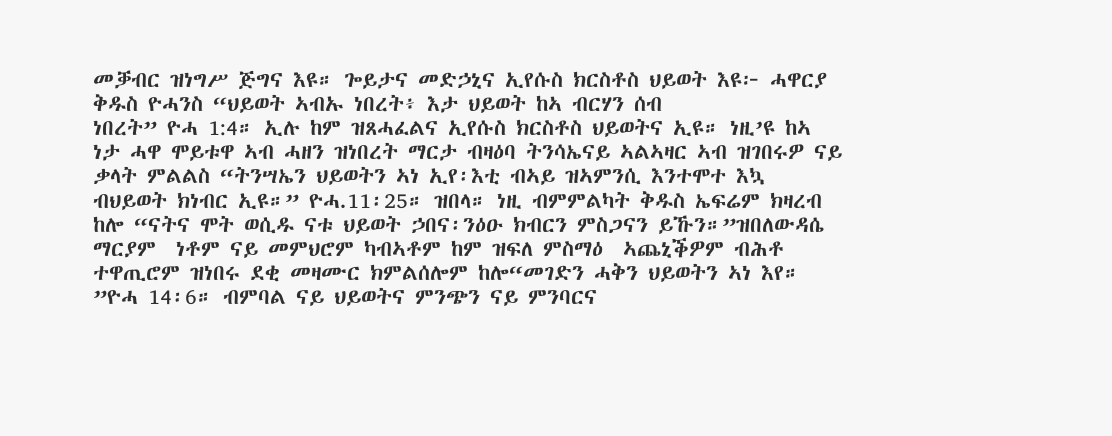መቓብር ዝነግሥ ጅግና እዩ። ጐይታና መድኃኒና ኢየሱስ ክርስቶስ ህይወት እዩ፦ ሓዋርያ ቅዱስ ዮሓንስ “ህይወት ኣብኡ ነበረት፥ እታ ህይወት ከኣ ብርሃን ሰብ                      ነበረት” ዮሓ 1:4። ኢሉ ከም ዝጸሓፈልና ኢየሱስ ክርስቶስ ህይወትና ኢዩ። ነዚ’ዩ ከኣ ነታ ሓዋ ሞይቱዋ ኣብ ሓዘን ዝነበረት ማርታ ብዛዕባ ትንሳኤናይ ኣልኣዛር ኣብ ዝገበሩዎ ናይ ቃላት ምልልስ “ትንሣኤን ህይወትን ኣነ ኢየ፡እቲ ብኣይ ዝኣምንሲ እንተሞተ እኳ ብህይወት ክነብር ኢዩ።” ዮሓ.11፡25። ዝበላ። ነዚ ብምምልካት ቅዱስ ኤፍሬም ክዛረብ ከሎ “ናትና ሞት ወሲዱ ናቱ ህይወት ኃበና፡ንዕዑ ክብርን ምስጋናን ይኹን።”ዝበለውዳሴ ማርያም  ነቶም ናይ መምህሮም ካብኣቶም ከም ዝፍለ ምስማዕ  ኣጨኒቕዎም ብሕቶ ተዋጢሮም ዝነበሩ ደቂ መዛሙር ክምልሰሎም ከሎ“መገድን ሓቅን ህይወትን ኣነ እየ። ”ዮሓ 14፡6። ብምባል ናይ ህይወትና ምንጭን ናይ ምንባርና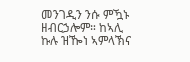መንገዲን ንሱ ምዃኑ ዘብርኃሎም። ከኣሊ ኩሉ ዝዀነ ኣምላኽና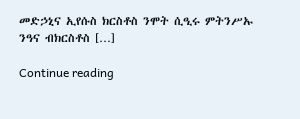መድኃኒና ኢየሱስ ክርስቶስ ንሞት ሲዒሩ ምትንሥኡ ንዓና ብክርስቶስ […]

Continue reading